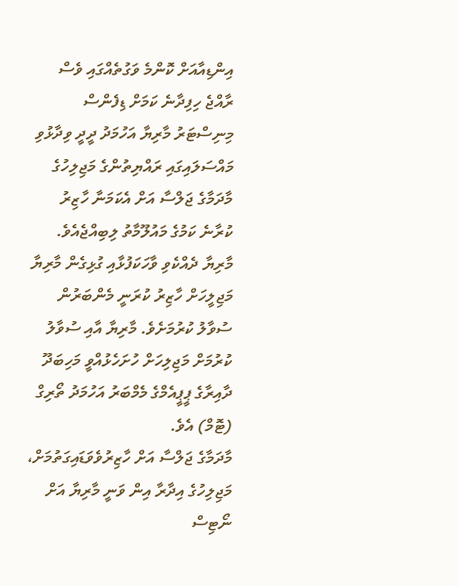އިންޑިއާއަށް ކޮންމެ ވަގުތެއްގައި ވެސް ރާއްޖެ ހިފިދާނެ ކަމަށް ޑިފެންސް މިނިސްޓަރު މާރިޔާ އަހުމަދު ދީދީ ވިދާޅުވި މައްސަލައިގައި ރައްޔިތުންގެ މަޖިލިހުގެ މާދަމާގެ ޖަލްސާ އަށް އެކަމަނާ ހާޒިރު ކުރާނެ ކަމުގެ މައުލޫމާތު ލިބިއްޖެއެވެ.
މާރިޔާ ދެއްކެވި ވާހަކަފުޅާއި ގުޅިގެން މާރިޔާ މަޖިލީހަށް ހާޒިރު ކުރަނީ މެންބަރުން ސުވާލު ކުރުމަށެވެ. މާރިޔާ އާއި ސުވާލު ކުރުމަށް މަޖިލިހަށް ހުށަހެޅުއްވީ މަހިބަދޫ ދާއިރާގެ ޕީޕީއެމްގެ މެމްބަރު އަހުމަދު ތޯރިގް (ޓޮމް) އެވެ.
މާދަމާގެ ޖަލްސާ އަށް ހާޒިރުވެވަޑައިގަތުމަށް، މަޖިލިހުގެ އިދާރާ އިން ވަނީ މާރިޔާ އަށް ނޯޓިސް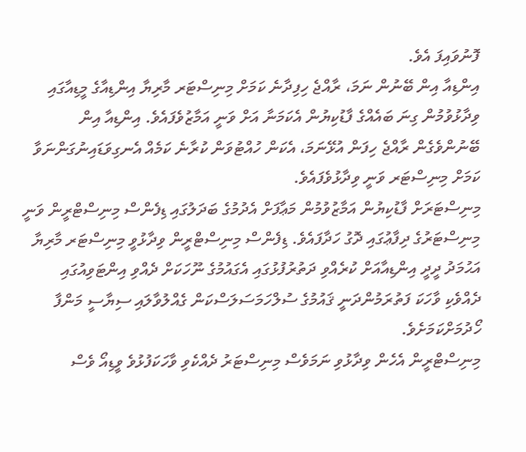ފޮނުވައިފަ އެވެ.
އިންޑިއާ އިން ބޭނުން ނަމަ، ރާއްޖެ ހިފިދާނެ ކަމަށް މިނިސްޓަރ މާރިޔާ އިންޑިއާގެ މީޑިއާގައި ވިދާޅުވުމުން ގިނަ ބައެއްގެ ފާޑުކިޔުން އެކަމަނާ އަށް ވަނީ އަމާޒުވެފައެވެ. އިންޑިއާ އިން ބޭނުންވެގެން ރާއްޖެ ހިފަން އުޅޭނަމަ، އެކަން ހުއްޓުވަން ކުރާނެ ކަމެއް އެނގިވަޑައިނުގަންނަވާ ކަމަށް މިނިސްޓަރ ވަނީ ވިދާޅުވެފައެވެ.
މިނިސްޓަރަށް ފާޑުކިޔުން އަމާޒުވުމުން މަޢާފަށް އެދުމުގެ ބަދަލުގައި ޑިފެންސް މިނިސްޓްރީން ވަނީ މިނިސްޓަރުގެ ދިފާޢުގައި ދޮގު ހަދާފައެވެ. ޑިފެންސް މިނިސްޓްރީން ވިދާޅުވީ މިނިސްޓަރ މާރިޔާ އަޙުމަދު ދީދީ އިންޑިއާއަށް ކުރެއްވި ދަތުރުފުޅުގައި އެގައުމުގެ ނޫހަކަށް ދެއްވި އިންޓަވިއުގައި ދެއްވެކި ވާހަކަ ފަތުރަމުންދަނީ ޤައުމުގެ ސުލްހަމަސަލަސްކަން ގެއްލުވާލައި ސިޔާސީ މަންފާ ހޯދުމަށްކަމަށެވެ.
މިނިސްޓްރީން އެހެން ވިދާޅުވި ނަމަވެސް މިނިސްޓަރު ދެއްކެވި ވާހަކަފުޅުވެ ވީޑިއޯ ވެސް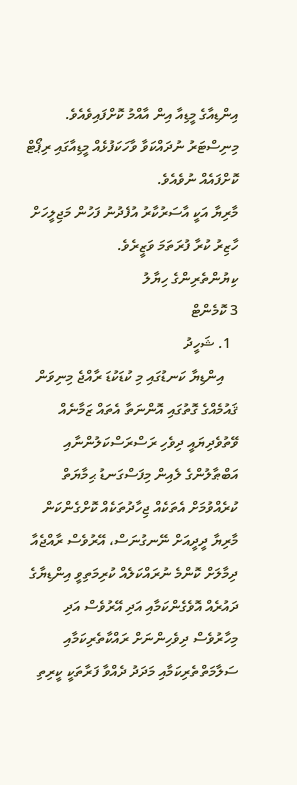އިންޑިއާގެ މީޑިއާ އިން އާއްމު ކޮށްފައިވެއެވެ. މިނިސްޓަރު ނުދައްކަވާ ވާހަކަފުޅެއް މީޑިއާގައި ރިޕޯޓް ކޮށްފައެއް ނުވެއެވެ.
މާރިޔާ އަކީ އާސަރުކާރު އުފެދުނު ފަހުން މަޖިލީހަށް ހާޒިރު ކުރާ ފުރަތަމަ ވަޒީރެވެ.
ކިޔުންތެރިންގެ ހިޔާލު
3 ކޮމެންޓް
  1. ޝަހީދު
    އިންޑިޔާ ކަނޑުގައި މި ކުޑަކުޑަ ރާއްޖެ މިނިވަން ޤައުމެއްގެ ގޮތުގައި އޮންނަތާ އެތައް ޒަމާނެއް ވޭތުވެދިޔައީ ދިވެހި ރަސްރަސްކަލުންނާއި އަބްޠާލުންގެ ލެއިން މިފަސްގަނޑު ޙިމާޔަތް ކުރެއްވުމަށް އެތަކެއް ޖިހާދުތަކެއް ކޮށްގެންކަން މާރިޔާ ދީދީއަށް ނޭނގުނަސް، އޭރުވެސް ރާއްޖެއާ ދިމާލަށް ކޮންމެ ނުރައްކަލެއް ކުރިމަތިވީ އިންޑިޔާގެ ދައުރެއް އޮވެގެންކަމާއި އަދި އޭރުވެސް އަދި މިހާރުވެސް ދިވެހިންނަށް ރައްކާތެރިކަމާއި ސަލާމަތްތެރިކަމާއި މަދަދު ދެއްވާ ފަރާތަކީ ކީރިތި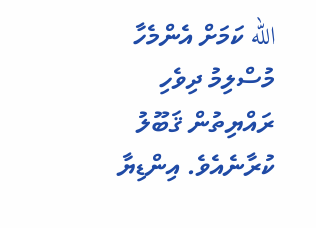الله ކަމަށް އެންމެހާ މުސްލިމު ދިވެހި ރައްޔިތުން ޤަބޫލު ކުރާނެއެވެ. އިންޑިޔާ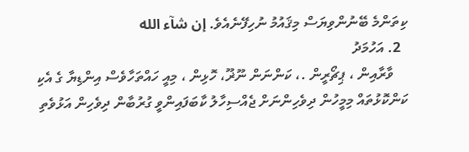ކިތަންމެ ބޭނުންވިޔަސް މިޤައުމު ނުހިފޭނެއެވެ. إن شآء الله
  2. އަހުމަދު
    ވާރާއިން ، ޕިޗޯރީން .، ކަންނަން ނޫޜޫ، ހޮޅިން ، މިއީ ހައްތަހާވެސް އިންޑިޔާ ގެ އެކި ކަންކޮޅުތައް މިމީހުން ދިވެހިންނަށް ޖެއްސިހާލު ކާބަފައިންވީ ގުރުބާން ދިވެހިން އަޅުވެތި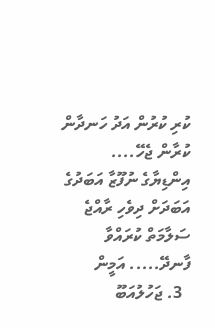ކުރި ކުރުން އަދު ހަނދާން ކުރާން ޖެހޭ.... އިންޑިޔާގެ ނުފޫޒާ އަބަދުގެ އަބަދަށް ދިވެހި ރާއްޖެ ސަލާމަތް ކުރައްވާ ފާނދޭ..... އަމީން
  3. ޖަހުލުއަބޫ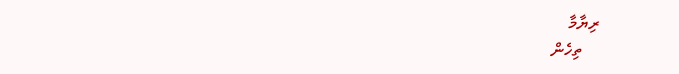ރިޔާމާ
    ތިހެން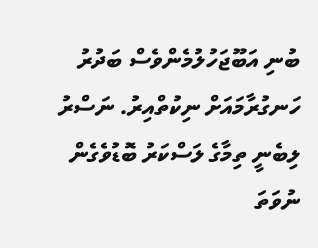ބުނި އަބޫޖަހުލުމެންވެސް ބަދުރު ހަނގުރާމައަށް ނިކުތްއިރު. ނަސްރު ލިބެނީ ތިމާގެ ލަސްކަރު ބޮޑުވެގެން ނުވަތަ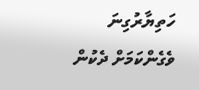ހަތިޔާރުގިނަ ވެގެންކަމަށް ދެކުން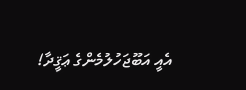އެއީ އަބޫޖަހުލުމެންގެ ޢަޤީދާ!